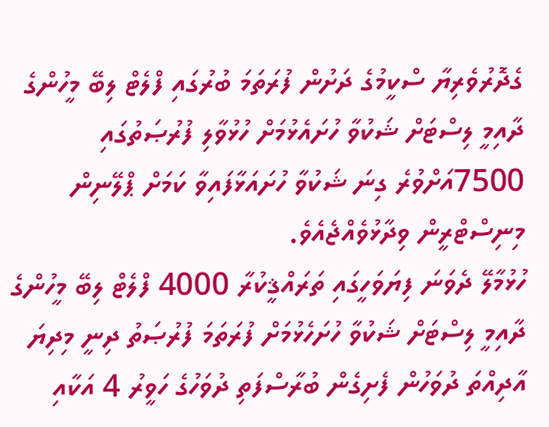ގެދޮރުވެރިޔާ ސްކީމުގެ ދަށުން ފުރަތަމަ ބުރުގައި ފްލެޓް ލިބޭ މީހުންގެ ދާއިމީ ލިސްޓަށް ޝަކުވާ ހުށައެޅުމަށް ހުޅުވާލި ފުރުޞަތުގައި 7500އަށްވުރެ ގިނަ ޝަކުވާ ހުށައަޅާފައިވާ ކަމަށް ޕްލޭނިން މިނިސްޓްރީން ވިދާޅުވެއްޖެއެވެ.
ހުޅުމާލޭ ދެވަނަ ފިޔަވަހީގައި ތަރައްޤީކުރާ 4000 ފްލެޓް ލިބޭ މީހުންގެ ދާއިމީ ލިސްޓަށް ޝަކުވާ ހުށަހެޅުމަށް ފުރަތަމަ ފުރުޞަތު ދިނީ މިދިޔަ އާދިއްތަ ދުވަހުން ފެށިގެން ބުރާސްފަތި ދުވަހުގެ ހަވީރު 4 އަކާއި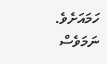ހަމައަށެވެ. ނަމަވެސް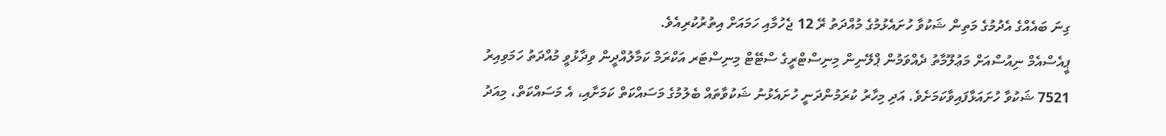ގިނަ ބައެއްގެ އެދުމުގެ މަތިން ޝަކުވާ ހުށައެޅުމުގެ މުއްދަތު ރޭ 12 ޖެހުމާއި ހަމައަށް އިތުރުކުރިއެވެ.
ޕީއެސްއެމް ނިއުސްއަށް މަޢުލޫމާތު ދެއްވަމުން ޕްލޭނިން މިނިސްޓްރީގެ ސްޓޭޓް މިނިސްޓަރ އަކްރަމް ކަމާލުއްދީން ވިދާޅުވީ މުއްދަތު ހަމަވިއިރު 7521 ޝަކުވާ ހުށައަޅާފައިވާކަމަށެވެ. އަދި މިހާރު ކުރަމުންދަނީ ހުށައެޅުނު ޝަކުވާތައް ބެލުމުގެ މަސައްކަތް ކަމަށާއި، އެ މަސައްކަތް، މިއަދު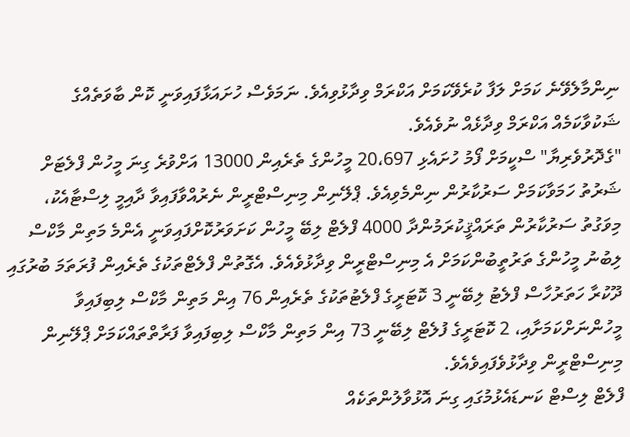ނިންމާލެވޭނެ ކަމަށް ލަފާ ކުރެވޭކަމަށް އަކްރަމް ވިދާޅުވިއެވެ. ނަމަވެސް ހުށައަޅާފައިވަނީ ކޮން ބާވަތެއްގެ ޝަކުވާކަމެއް އަކްރަމް ވިދާޅެއް ނުވެއެވެ.
"ގެދޮރުވެރިޔާ" ސްކީމަށް ފޯމު ހުށައެޅި 20،697 މީހުންގެ ތެރެއިން 13000 އަށްވުރެ ގިނަ މީހުން ފްލެޓަށް ޝަރުތު ހަމަވާކަމަށް ސަރުކާރުން ނިންމެވިއެވެ. ޕްލޭނިން މިނިސްޓްރީން ނެރުއްވާފައިވާ ދާއިމީ ލިސްޓާއެކު، މިވަގުތު ސަރުކާރުން ތަރައްޤީކުރަމުންދާ 4000 ފްލެޓް ލިބޭ މީހުން ކަށަވަރުކޮށްފައިވަނީ އެންމެ މަތިން މާކްސް ލިބުނު މީހުންގެ ތަރުތީބުންކަމަށް އެ މިނިސްޓްރީން ވިދާޅުވެއެވެ. އެގޮތުން ފްލެޓްތަކުގެ ތެރެއިން ފުރަތަމަ ބުރުގައި ދޫކުރާ ހަތަރުހާސް ފްލެޓު ލިބޭނީ 3 ކޮޓަރީގެ ފްލެޓުތަކުގެ ތެރެއިން 76 އިން މަތިން މާކްސް ލިބިފައިވާ މީހުންނަށްކަމަށާއި، 2 ކޮޓަރީގެ ފުލެޓް ލިބޭނީ 73 އިން މަތިން މާކްސް ލިބިފައިވާ ފަރާތްތައްކަމަށް ޕްލޭނިން މިނިސްޓްރީން ވިދާޅުވެފައިވެއެވެ.
ފްލެޓް ލިސްޓް ކަނޑައެޅުމުގައި ގިނަ އޮޅުވާލުންތަކެއް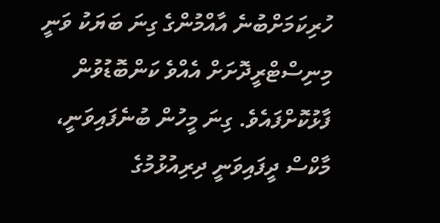ހުރިކަމަށްބުނެ އާއްމުންގެ ގިނަ ބަޔަކު ވަނީ މިނިސްޓްރީދޮށަށް އެއްވެ ކަންބޮޑުވުން ފާޅުކޮށްފައެވެ. ގިނަ މީހުން ބުނެފައިވަނީ، މާކްސް ދީފައިވަނީ ދިރިއުޅުމުގެ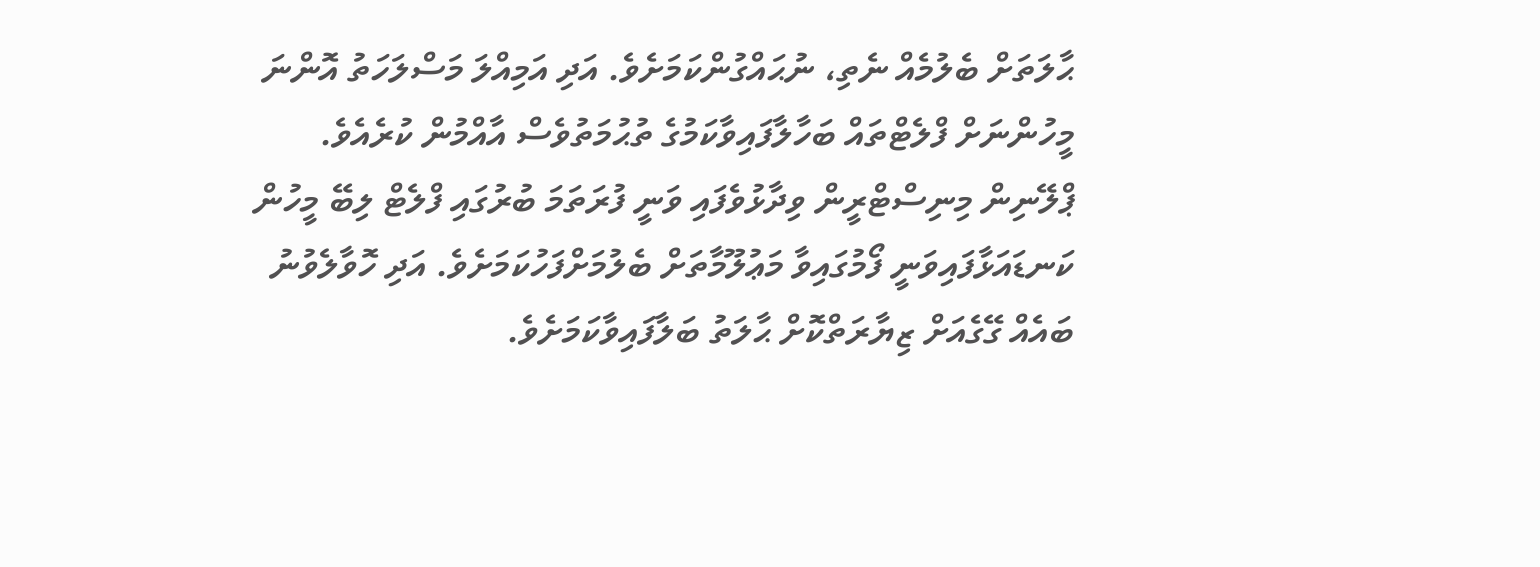ޙާލަތަށް ބެލުމެއް ނެތި، ނުޙައްގުންކަމަށެވެ. އަދި އަމިއްލަ މަސްލަހަތު އޮންނަ މީހުންނަށް ފްލެޓްތައް ބަހާލާފައިވާކަމުގެ ތުޙުމަތުވެސް އާއްމުން ކުރެއެވެ.
ޕްލޭނިން މިނިސްޓްރީން ވިދާޅުވެފައި ވަނީ ފުރަތަމަ ބުރުގައި ފްލެޓް ލިބޭ މީހުން ކަނޑައަޅާފައިވަނީ ފޯމުގައިވާ މަޢުލޫމާތަށް ބެލުމަށްފަހުކަމަށެވެ. އަދި ހޮވާލެވުނު ބައެއް ގޭގެއަށް ޒިޔާރަތްކޮށް ޙާލަތު ބަލާފައިވާކަމަށެވެ.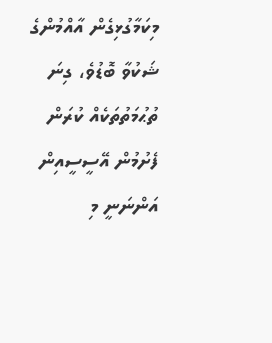މިކަމާގުޅިގެން އާއްމުންގެ ޝަކުވާ ބޮޑުވެ، ގިނަ ތުޙުމަތުތަކެއް ކުރަން ފެށުމުން އޭސީސީއިން އަންނަނީ މި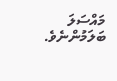މައްސަލަ ބަލަމުންނެވެ.